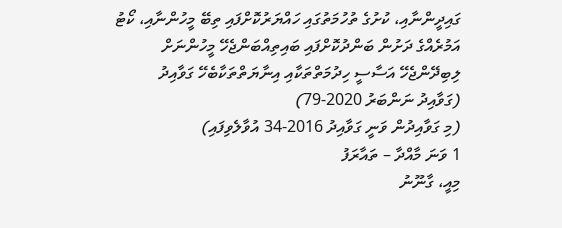ގައިދީންނާއި، ކުށުގެ ތުހުމަތުގައި ހައްޔަރުކޮށްފައި ތިބޭ މީހުންނާއި، ކޯޓު އަމުރެއްގެ ދަށުން ބަންދުކޮށްފައި ބައިތިއްބަންޖެހޭ މީހުންނަށް ލިބިދޭންޖެހޭ އަސާސީ ހިދުމަތްތަކާއި އިނާޔަތްތަކާބެހޭ ގަވާއިދު
(ގަވާއިދު ނަންބަރު 2020-79)
(މި ގަވާއިދުން ވަނީ ގަވާއިދު 2016-34 އުވާލެވިފައި)
1 ވަނަ މާއްދާ – ތައާރަފު
މިއީ، ގާނޫނު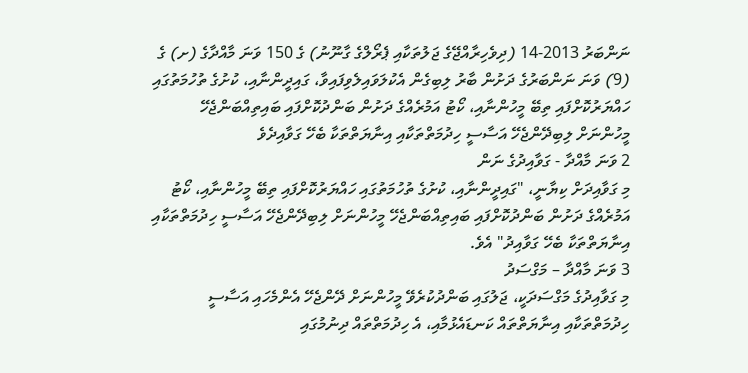ނަންބަރު 2013-14 (ދިވެހިރާއްޖޭގެ ޖަލުތަކާއި ޕެރޯލްގެ ގާނޫނު) ގެ 150 ވަނަ މާއްދާގެ (ށ) ގެ (9) ވަނަ ނަންބަރުގެ ދަށުން ބާރު ލިބިގެން އެކުލަވައިލެވިފައިވާ، ގައިދީންނާއި، ކުށުގެ ތުހުމަތުގައި ހައްޔަރުކޮށްފައި ތިބޭ މީހުންނާއި، ކޯޓު އަމުރެއްގެ ދަށުން ބަންދުކޮށްފައި ބައިތިއްބަންޖެހޭ މީހުންނަށް ލިބިދޭންޖެހޭ އަސާސީ ހިދުމަތްތަކާއި އިނާޔަތްތަކާ ބެހޭ ގަވާއިދެވެ
2 ވަނަ މާއްދާ - ގަވާއިދުގެ ނަން
މި ގަވާއިދަށް ކިޔާނީ، "ގައިދީންނާއި، ކުށުގެ ތުހުމަތުގައި ހައްޔަރުކޮށްފައި ތިބޭ މީހުންނާއި، ކޯޓު އަމުރެއްގެ ދަށުން ބަންދުކޮށްފައި ބައިތިއްބަންޖެހޭ މީހުންނަށް ލިބިދޭންޖެހޭ އަސާސީ ހިދުމަތްތަކާއި އިނާޔަތްތަކާ ބެހޭ ގަވާއިދު" އެވެ.
3 ވަނަ މާއްދާ – މަގްސަދު
މި ގަވާއިދުގެ މަގްސަދަކީ، ޖަލުގައި ބަންދުކުރެވޭ މީހުންނަށް ދޭންޖެހޭ އެންމެހައި އަސާސީ ހިދުމަތްތަކާއި އިނާޔަތްތައް ކަނޑައެޅުމާއި، އެ ހިދުމަތްތައް ދިނުމުގައި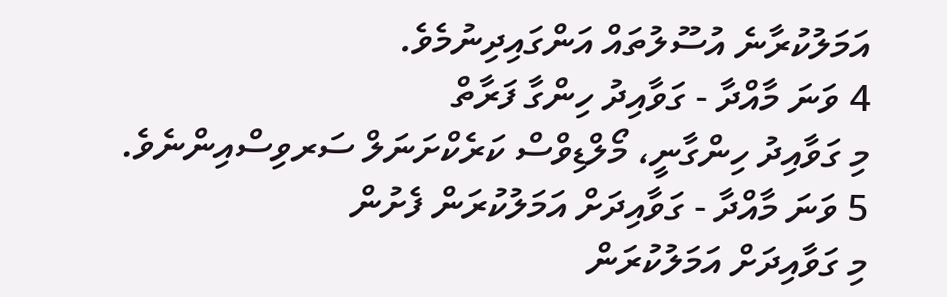އަމަލުކުރާނެ އުސޫލުތައް އަންގައިދިނުމެވެ.
4 ވަނަ މާއްދާ - ގަވާއިދު ހިންގާ ފަރާތް
މި ގަވާއިދު ހިންގާނީ، މޯލްޑިވްސް ކަރެކްށަނަލް ސަރވިސްއިންނެވެ.
5 ވަނަ މާއްދާ - ގަވާއިދަށް އަމަލުކުރަން ފެށުން
މި ގަވާއިދަށް އަމަލުކުރަން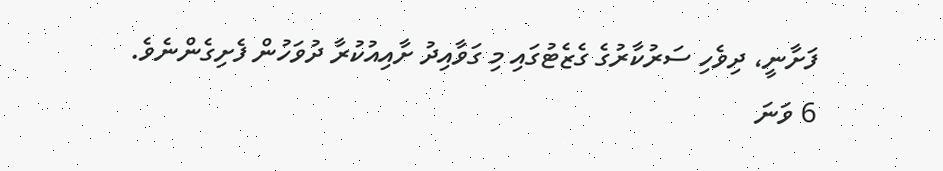ފަށާނީ، ދިވެހި ސަރުކާރުގެ ގެޒެޓުގައި މި ގަވާއިދު ށާއިއުކުރާ ދުވަހުން ފެށިގެންނެވެ.
6 ވަނަ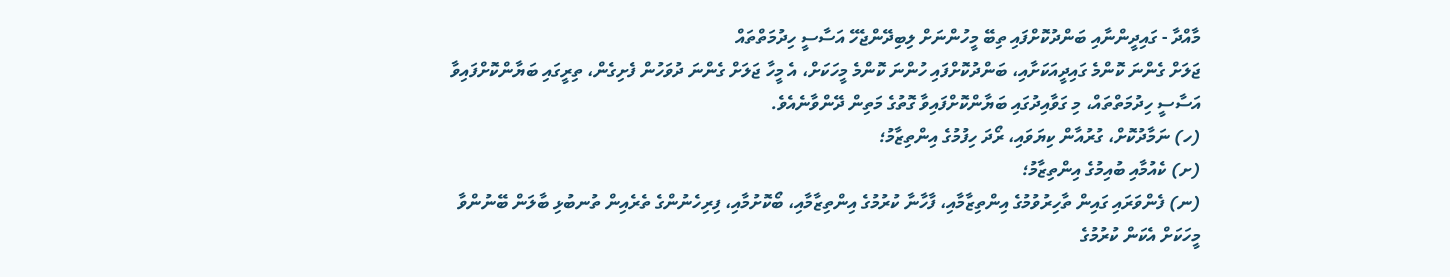މާއްދާ - ގައިދީންނާއި ބަންދުކޮށްފައި ތިބޭ މީހުންނަށް ލިބިދޭންޖެހޭ އަސާސީ ހިދުމަތްތައް
ޖަލަށް ގެންނަ ކޮންމެ ގައިދީއަކަށާއި، ބަންދުކޮށްފައި ހުންނަ ކޮންމެ މީހަކަށް، އެ މީހާ ޖަލަށް ގެންނަ ދުވަހުން ފެށިގެން، ތިރީގައި ބަޔާންކޮށްފައިވާ އަސާސީ ހިދުމަތްތައް، މި ގަވާއިދުގައި ބަޔާންކޮށްފައިވާ ގޮތުގެ މަތިން ދޭންވާނެއެވެ.
(ހ) ނަމާދުކޮށް، ގުރުއާން ކިޔަވައި، ރޯދަ ހިފުމުގެ އިންތިޒާމު؛
(ށ) ކެއުމާއި ބުއިމުގެ އިންތިޒާމު؛
(ނ) ފެންވަރައި ގައިން ތާހިރުވުމުގެ އިންތިޒާމާއި، ފާހާނާ ކުރުމުގެ އިންތިޒާމާއި، ބޯކޮށުމާއި، ފިރިހެނުންގެ ތެރެއިން ތުނބުޅި ބާލަން ބޭނުންވާ މީހަކަށް އެކަން ކުރުމުގެ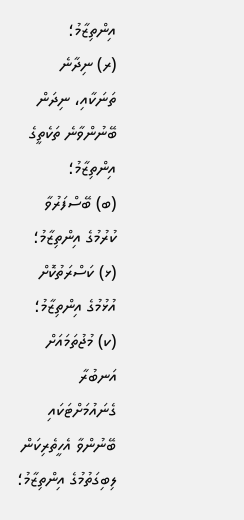އިންތިޒާމު؛
(ރ) ނިދާނެ ތަނަކާއި، ނިދަން ބޭނުންވާނެ ތަކެތީގެ އިންތިޒާމު؛
(ބ) ބޭސްފަރުވާ ކުރުމުގެ އިންތިޒާމު؛
(ޅ) ކަސްރަތުކޮށް އުޅުމުގެ އިންތިޒާމު؛
(ކ) މުޖުތަމައަށް އަނބުރާ ގެނައުމަށްޓަކައި ބޭނުންވާ އެހީތެރިކަން ލިބިގަތުމުގެ އިންތިޒާމު؛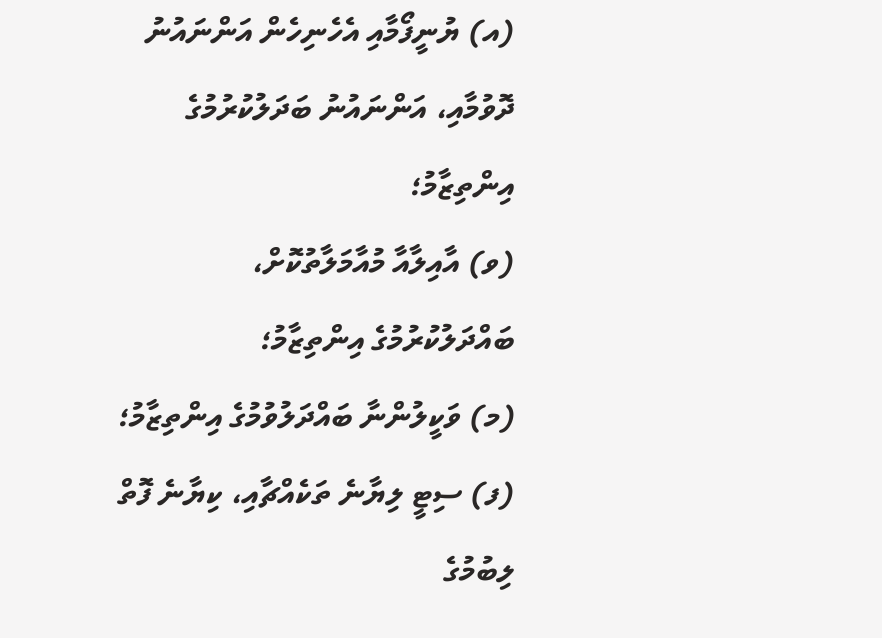(އ) ޔުނީފޯމާއި އެހެނިހެން އަންނައުނު ދޮވުމާއި، އަންނައުނު ބަދަލުކުރުމުގެ އިންތިޒާމު؛
(ވ) އާއިލާއާ މުއާމަލާތުކޮށް، ބައްދަލުކުރުމުގެ އިންތިޒާމު؛
(މ) ވަކީލުންނާ ބައްދަލުވުމުގެ އިންތިޒާމު؛
(ފ) ސިޓީ ލިޔާނެ ތަކެއްޗާއި، ކިޔާނެ ފޮތް ލިބުމުގެ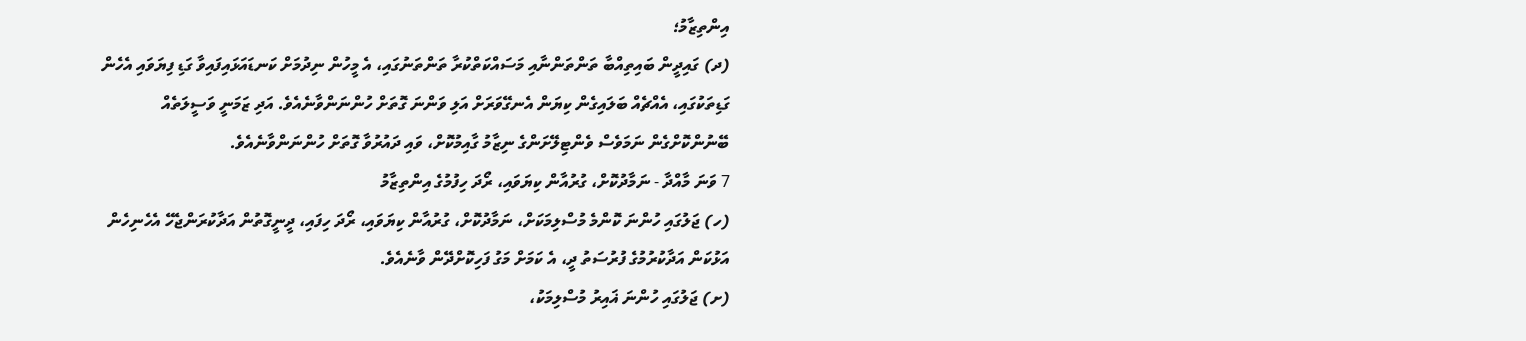އިންތިޒާމު؛
(ދ) ގައިދީން ބައިތިއްބާ ތަންތަންނާއި މަސައްކަތްކުރާ ތަންތަނުގައި، އެ މީހުން ނިދުމަށް ކަނޑައަޅައިފައިވާ ގަޑި ފިޔަވައި އެހެން ގަޑިތަކުގައި، އެއްޗެއް ބަލައިގެން ކިޔަން އެނގޭވަރަށް އަލި ވަންނަ ގޮތަށް ހުންނަންވާނެއެވެ. އަދި ޒަމަނީ ވަސީލަތެއް ބޭނުންކޮށްގެން ނަމަވެސް ވެންޓިލޭށަންގެ ނިޒާމު ގާއިމުކޮށް، ވައި ދައުރުވާ ގޮތަށް ހުންނަންވާނެއެވެ.
7 ވަނަ މާއްދާ - ނަމާދުކޮށް، ގުރުއާން ކިޔަވައި، ރޯދަ ހިފުމުގެ އިންތިޒާމު
(ހ) ޖަލުގައި ހުންނަ ކޮންމެ މުސްލިމަކަށް، ނަމާދުކޮށް، ގުރުއާން ކިޔަވައި، ރޯދަ ހިފައި، ދީނީގޮތުން އަދާކުރަންޖެހޭ އެހެނިހެން އަޅުކަން އަދާކުރުމުގެ ފުރުސަތު ދީ، އެ ކަމަށް މަގު ފަހިކޮށްދޭން ވާނެއެވެ.
(ށ) ޖަލުގައި ހުންނަ ޣައިރު މުސްލިމަކު،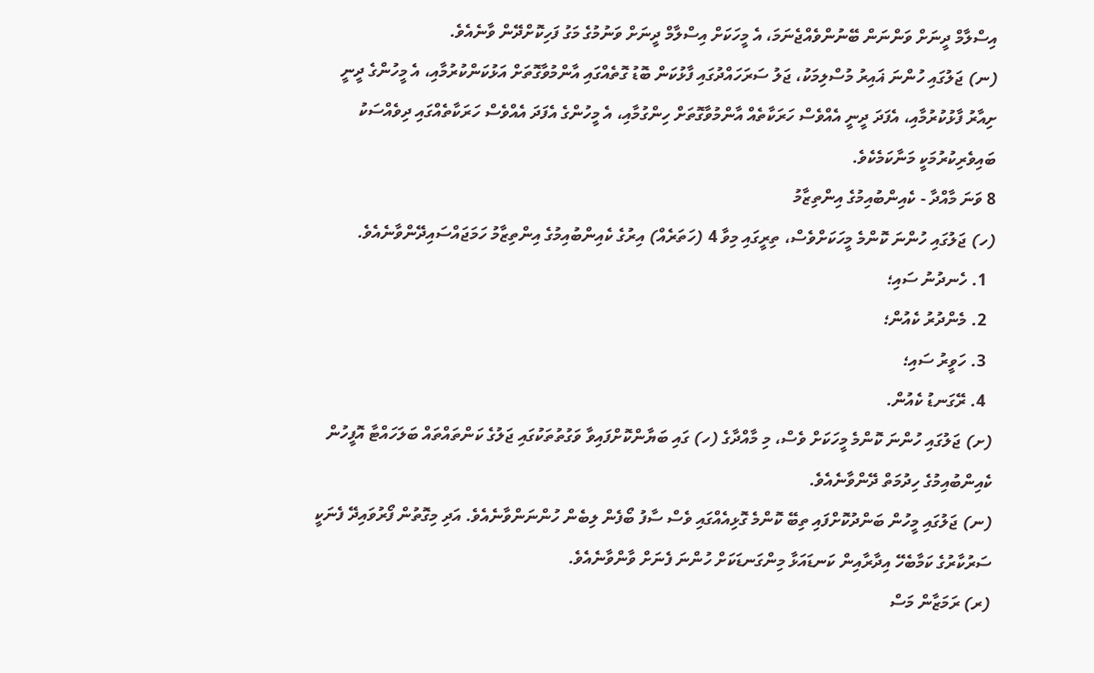އިސްލާމް ދީނަށް ވަންނަން ބޭނުންވެއްޖެނަމަ، އެ މީހަކަށް އިސްލާމް ދީނަށް ވަނުމުގެ މަގު ފަހިކޮށްދޭން ވާނެއެވެ.
(ނ) ޖަލުގައި ހުންނަ ޣައިރު މުސްލިމަކު، ޖަލު ސަރަހައްދުގައި ފާޅުކަން ބޮޑު ގޮތެއްގައި އާންމުވާގޮތަށް އަޅުކަންކުރުމާއި، އެ މީހުންގެ ދީނީ ށިއާރު ފާޅުކުރުމާއި، އެފަދަ ދީނީ އެއްވެސް ހަރަކާތެއް އާންމުވާގޮތަށް ހިންގުމާއި، އެ މީހުންގެ އެފަދަ އެއްވެސް ހަރަކާތެއްގައި ދިވެއްސަކު ބައިވެރިކުރުމަކީ މަނާކަމެކެވެ.
8 ވަނަ މާއްދާ - ކެއިންބުއިމުގެ އިންތިޒާމު
(ހ) ޖަލުގައި ހުންނަ ކޮންމެ މީހަކަށްވެސް، ތިރީގައި މިވާ 4 (ހަތަރެއް) އިރުގެ ކެއިންބުއިމުގެ އިންތިޒާމު ހަމަޖައްސައިދޭންވާނެއެވެ.
  1. ހެނދުނު ސައި؛
  2. މެންދުރު ކެއުން؛
  3. ހަވީރު ސައި؛
  4. ރޭގަނޑު ކެއުން.
(ށ) ޖަލުގައި ހުންނަ ކޮންމެ މީހަކަށް ވެސް، މި މާއްދާގެ (ހ) ގައި ބަޔާންކޮށްފައިވާ ވަގުތުތަކުގައި ޖަލުގެ ކަންތައްތައް ބަލަހައްޓާ އޮފީހުން ކެއިންބުއިމުގެ ހިދުމަތް ދޭންވާނެއެވެ.
(ނ) ޖަލުގައި މީހުން ބަންދުކޮށްފައި ތިބޭ ކޮންމެ ގޮޅިއެއްގައި ވެސް ސާފު ބޯފެން ލިބެން ހުންނަންވާނެއެވެ. އަދި މިގޮތުން ފޯރުވައިދޭ ފެނަކީ ސަރުކާރުގެ ކަމާބެހޭ އިދާރާއިން ކަނޑައަޅާ މިންގަނޑަކަށް ހުންނަ ފެނަށް ވާންވާނެއެވެ.
(ރ) ރަމަޒާން މަސް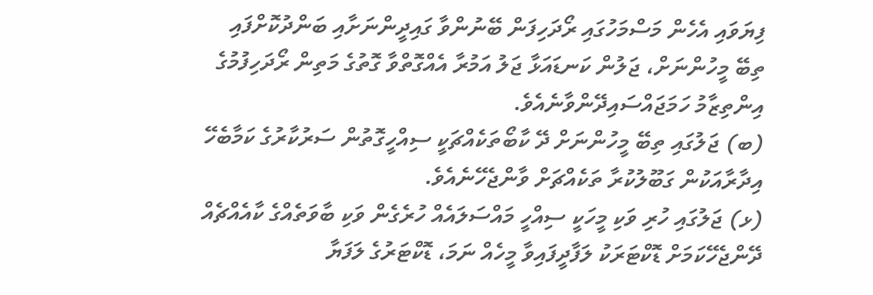ފިޔަވައި އެހެން މަސްމަހުގައި ރޯދަހިފަން ބޭނުންވާ ގައިދީންނަށާއި ބަންދުކޮށްފައި ތިބޭ މީހުންނަށް، ޖަލުން ކަނޑައަޅާ ޖަލު އަމުރާ އެއްގޮތްވާ ގޮތުގެ މަތިން ރޯދަހިފުމުގެ އިންތިޒާމު ހަމަޖައްސައިދޭންވާނެއެވެ.
(ބ) ޖަލުގައި ތިބޭ މީހުންނަށް ދޭ ކާބޯތަކެއްޗަކީ ސިއްހީގޮތުން ސަރުކާރުގެ ކަމާބެހޭ އިދާރާއަކުން ގަބޫލުކުރާ ތަކެއްޗަށް ވާންޖެހޭނެއެވެ.
(ޅ) ޖަލުގައި ހުރި ވަކި މީހަކީ ސިއްހީ މައްސަލައެއް ހުރެގެން ވަކި ބާވަތެއްގެ ކާއެއްޗެއް ދޭންޖެހޭކަމަށް ޑޮކްޓަރަކު ލަފާދީފައިވާ މީހެއް ނަމަ، ޑޮކްޓަރުގެ ލަފަޔާ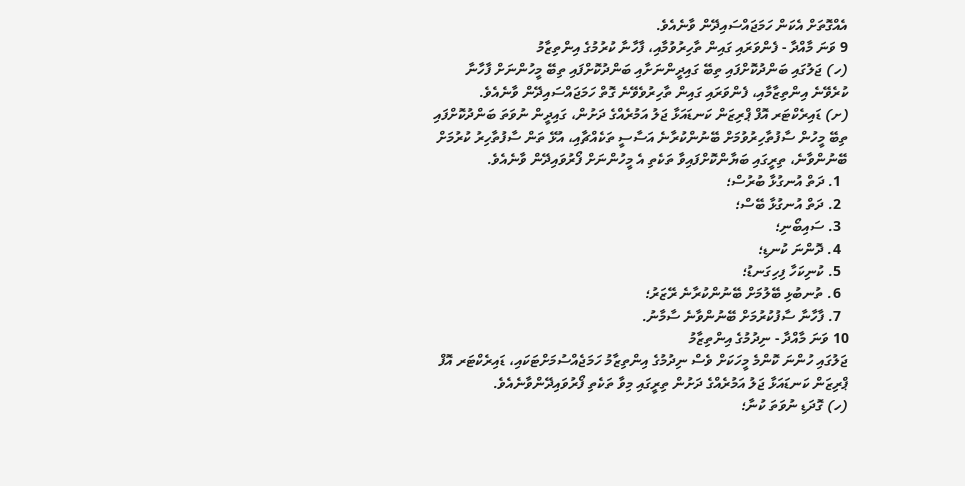އެއްގޮތަށް އެކަން ހަމަޖައްސައިދޭން ވާނެއެވެ.
9 ވަނަ މާއްދާ - ފެންވަރައި ގައިން ތާހިރުވުމާއި، ފާހާނާ ކުރުމުގެ އިންތިޒާމު
(ހ) ޖަލުގައި ބަންދުކޮށްފައި ތިބޭ ގައިދީންނަށާއި ބަންދުކޮށްފައި ތިބޭ މީހުންނަށް ފާހާނާ ކުރެވޭނެ އިންތިޒާމާއި، ފެންވަރައި ގައިން ތާހިރުވެވޭނެ ގޮތް ހަމަޖައްސައިދޭން ވާނެއެވެ.
(ށ) ޑައިރެކްޓަރ އޮފް ޕްރިޒަން ކަނޑައަޅާ ޖަލު އަމުރެއްގެ ދަށުން، ގައިދީން ނުވަތަ ބަންދުކޮށްފައި ތިބޭ މީހުން ސާފުތާހިރުވުމަށް ބޭނުންކުރާނެ އަސާސީ ތަކެއްޗާއި، އުޅޭ ތަން ސާފުތާހިރު ކުރުމަށް ބޭނުންވާނެ، ތިރީގައި ބަޔާންކޮށްފައިވާ ތަކެތި އެ މީހުންނަށް ފޯރުވައިދޭން ވާނެއެވެ.
  1. ދަތް އުނގުޅާ ބުރުސް؛
  2. ދަތް އުނގުޅާ ބޭސް؛
  3. ސައިބޯނި؛
  4. ދޮންނަ ކުނޑި؛
  5. ކުނިކަހާ ފިހިގަނޑު؛
  6. ތުނބުޅި ބޭލުމަށް ބޭނުންކުރާނެ ރޭޒަރު؛
  7. ފާހާނާ ސާފުކުރުމަށް ބޭނުންވާނެ ސާމާނު.
10 ވަނަ މާއްދާ - ނިދުމުގެ އިންތިޒާމު
ޖަލުގައި ހުންނަ ކޮންމެ މީހަކަށް ވެސް ނިދުމުގެ އިންތިޒާމު ހަމަޖެއްސުމަށްޓަކައި، ޑައިރެކްޓަރ އޮފް ޕްރިޒަން ކަނޑައަޅާ ޖަލު އަމުރެއްގެ ދަށުން ތިރީގައި މިވާ ތަކެތި ފޯރުވައިދޭންވާނެއެވެ.
(ހ) ގޮދަޑި ނުވަތަ ކުނާ؛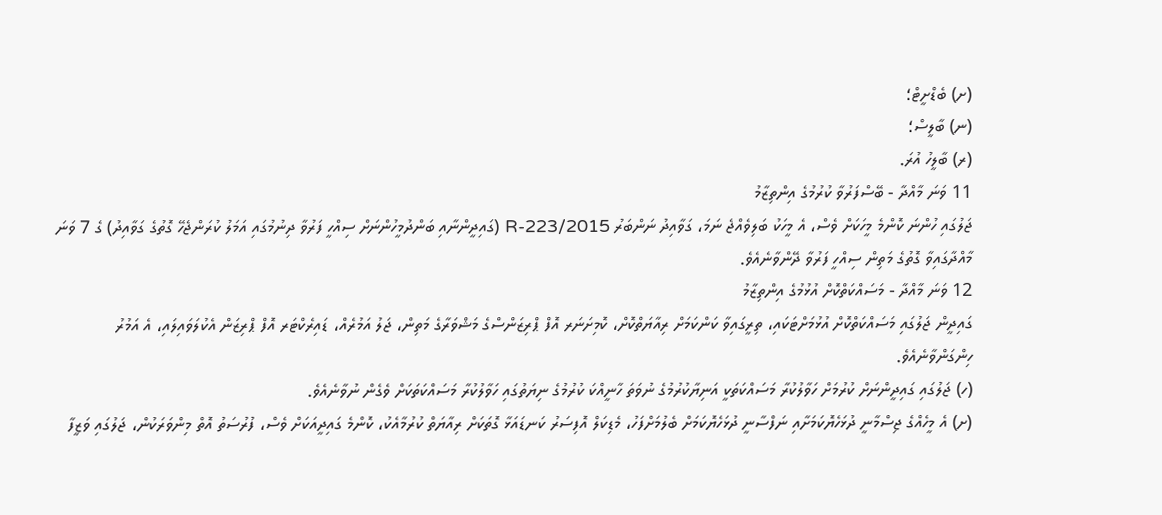(ށ) ބެޑްށީޓް؛
(ނ) ބާލީސް؛
(ރ) ބާލީހު އުރަ.
11 ވަނަ މާއްދާ - ބޭސްފަރުވާ ކުރުމުގެ އިންތިޒާމު
ޖަލުގައި ހުންނަ ކޮންމެ މީހަކަށް ވެސް، އެ މީހަކު ބަލިވެއްޖެ ނަމަ، ގަވާއިދު ނަންބަރު 2015/R-223 (ގައިދީންނާއި ބަންދުމީހުންނަށް ސިއްހީ ފަރުވާ ދިނުމުގައި އަމަލު ކުރަންޖެހޭ ގޮތުގެ ގަވާއިދު) ގެ 7 ވަނަ މާއްދާގައިވާ ގޮތުގެ މަތިން ސިއްހީ ފަރުވާ ދޭންވާނެއެވެ.
12 ވަނަ މާއްދާ - މަސައްކަތްކޮށް އުޅުމުގެ އިންތިޒާމު
ގައިދީން ޖަލުގައި މަސައްކަތްކޮށް އުޅުމަށްޓަކައި، ތިރީގައިވާ ކަންކަމަށް ރިއާޔަތްކޮށް، ކޮމިށަނަރ އޮފް ޕްރިޒަންސްގެ މަޝްވަރާގެ މަތިން، ޖަލު އަމުރެއް، ޑައިރެކްޓަރ އޮފް ޕްރިޒަން އެކުލަވައިލައި، އެ އަމުރު ހިންގަންވާނެއެވެ.
(ހ) ޖަލުގައި ގައިދީންނަށް ކުރުމަށް ހަވާލުކުރާ މަސައްކަތަކީ އަނިޔާކުރުމުގެ ނުވަތަ ހާނީއްކަ ކުރުމުގެ ނިޔަތުގައި ހަވާލުކުރާ މަސައްކަތަކަށް ވެގެން ނުވާނެއެވެ.
(ށ) އެ މީހެއްގެ ޖިސްމާނީ ދުޅަހެޔޮކަމަށާއި ނަފްސާނީ ދުޅަހެޔޮކަމަށް ބެލުމަށްފަހު، މެޑިކަލް އޮފިސަރު ކަނޑައަޅާ ގޮތަކަށް ރިއާޔަތް ކުރުމާއެކު، ކޮންމެ ގައިދީއަކަށް ވެސް، ފުރުސަތު އޮތް މިންވަރަކުން، ޖަލުގައި ވަޒީފާ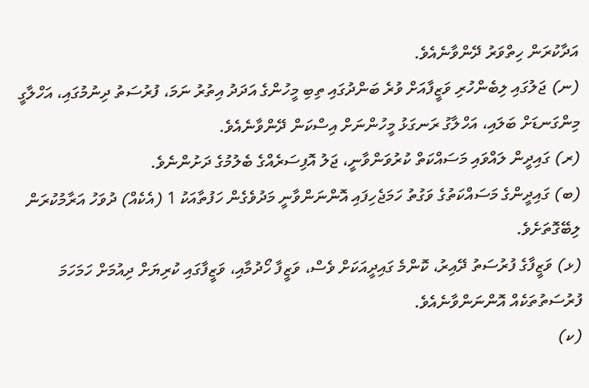އަދާކުރަން ހިތްވަރު ދޭންވާނެއެވެ.
(ނ) ޖަލުގައި ލިބެންހުރި ވަޒީފާއަށް ވުރެ ބަންދުގައި ތިބި މީހުންގެ އަދަދު އިތުރު ނަމަ، ފުރުސަތު ދިނުމުގައި، އަހްލާގީ މިންގަނޑަށް ބަލައި، އަހްލާގު ރަނގަޅު މީހުންނަށް އިސްކަން ދޭންވާނެއެވެ.
(ރ) ގައިދީން ލައްވައި މަސައްކަތް ކުރުވަންވާނީ، ޖަލު އޮފިސަރެއްގެ ބެލުމުގެ ދަށުންނެވެ.
(ބ) ގައިދީންގެ މަސައްކަތުގެ ވަގުތު ހަމަޖެހިފައި އޮންނަންވާނީ މަދުވެގެން ހަފުތާއަކު 1 (އެކެއް) ދުވަހު އަރާމުކުރަން ލިބޭގޮތަށެވެ.
(ޅ) ވަޒީފާގެ ފުރުސަތު ދޭއިރު، ކޮންމެ ގައިދީއަކަށް ވެސް، ވަޒީފާ ހޯދުމާއި، ވަޒީފާގައި ކުރިޔަށް ދިއުމަށް ހަމަހަމަ ފުރުސަތުތަކެއް އޮންނަންވާނެއެވެ.
(ކ)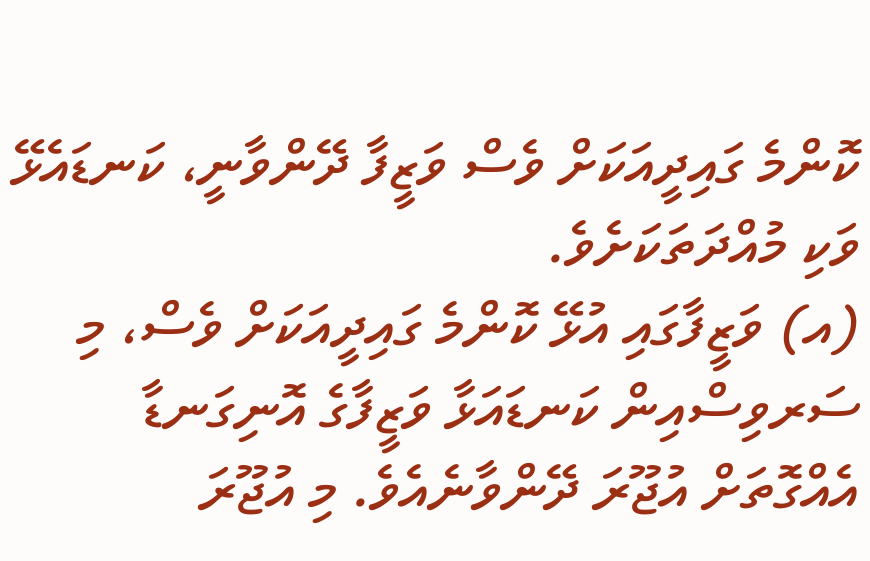ކޮންމެ ގައިދީއަކަށް ވެސް ވަޒީފާ ދޭންވާނީ، ކަނޑައެޅޭ ވަކި މުއްދަތަކަށެވެ.
(އ) ވަޒީފާގައި އުޅޭ ކޮންމެ ގައިދީއަކަށް ވެސް، މި ސަރވިސްއިން ކަނޑައަޅާ ވަޒީފާގެ އޮނިގަނޑާ އެއްގޮތަށް އުޖޫރަ ދޭންވާނެއެވެ. މި އުޖޫރަ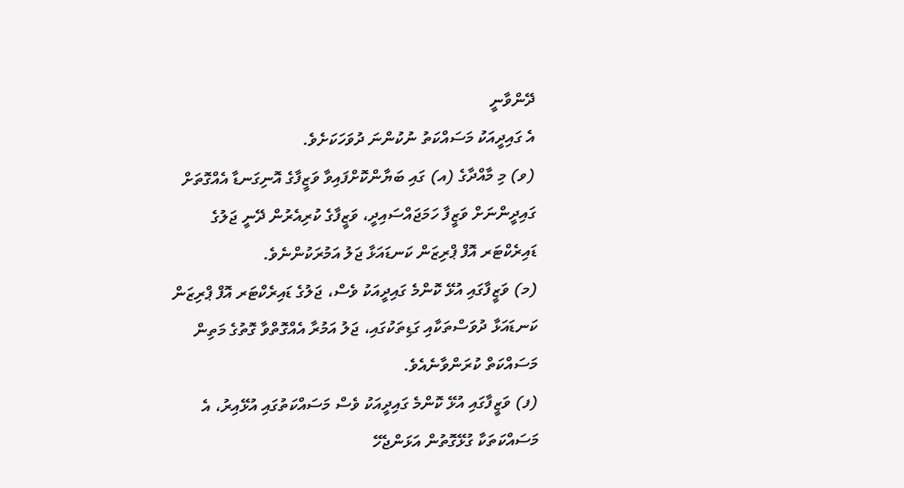ދޭންވާނީ
އެ ގައިދީއަކު މަސައްކަތު ނުކުންނަ ދުވަހަކަށެވެ.
(ވ) މި މާއްދާގެ (އ) ގައި ބަޔާންކޮށްފައިވާ ވަޒީފާގެ އޮނިގަނޑާ އެއްގޮތަށް ގައިދީންނަށް ވަޒީފާ ހަމަޖައްސައިދީ، ވަޒީފާގެ ކުރިއެރުން ދޭނީ ޖަލުގެ ޑައިރެކްޓަރ އޮފް ޕްރިޒަން ކަނޑައަޅާ ޖަލު އަމުރަކުންނެވެ.
(މ) ވަޒީފާގައި އުޅޭ ކޮންމެ ގައިދީއަކު ވެސް، ޖަލުގެ ޑައިރެކްޓަރ އޮފް ޕްރިޒަން ކަނޑައަޅާ ދުވަސްތަކާއި ގަޑިތަކުގައި، ޖަލު އަމުރާ އެއްގޮތްވާ ގޮތުގެ މަތިން މަސައްކަތް ކުރަންވާނެއެވެ.
(ފ) ވަޒީފާގައި އުޅޭ ކޮންމެ ގައިދީއަކު ވެސް މަސައްކަތުގައި އުޅޭއިރު، އެ މަސައްކަތަކާ ގުޅޭގޮތުން އަޅަންޖެހޭ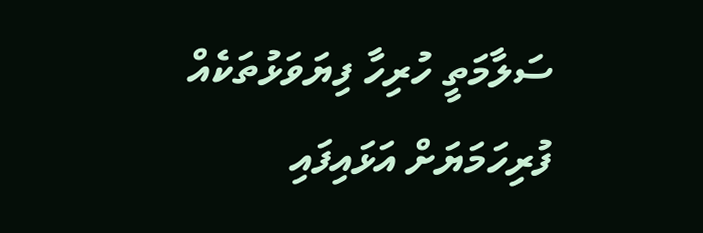ސަލާމަތީ ހުރިހާ ފިޔަވަޅުތަކެއް ފުރިހަމަޔަށް އަޅައިފައި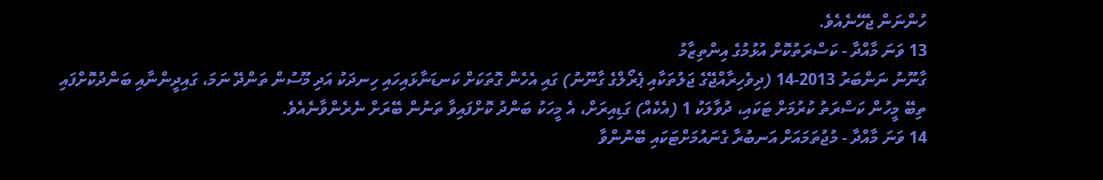ހުންނަން ޖެހޭނެއެވެ.
13 ވަނަ މާއްދާ - ކަސްރަތުކޮށް އުޅުމުގެ އިންތިޒާމު
ގާނޫނު ނަންބަރު 2013-14 (ދިވެހިރާއްޖޭގެ ޖަލުތަކާއި ޕެރޯލްގެ ގާނޫނު) ގައި އެހެން ގޮތަކަށް ކަނޑަނާޅައިހައި ހިނދަކު އަދި މޫސުން ތަންދޭ ނަމަ، ގައިދީންނާއި ބަންދުކޮށްފައި ތިބޭ މީހުން ކަސްރަތު ކުރުމަށް ޓަކައި، ދުވާލަކު 1 (އެކެއް) ގަޑިއިރަށް، އެ މީހަކު ބަންދު ކޮށްފައިވާ ތަނުން ބޭރަށް ނެރެންވާނެއެވެ.
14 ވަނަ މާއްދާ - މުޖުތަމައަށް އަނބުރާ ގެނައުމަށްޓަކައި ބޭނުންވާ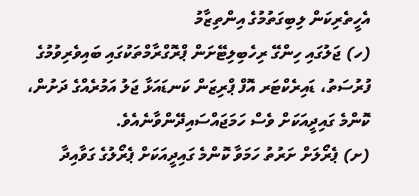އެހީތެރިކަން ލިބިގަތުމުގެ އިންތިޒާމު
(ހ) ޖަލުގައި ހިންގޭ ރިހެބިލިޓޭށަން ޕްރޮގްރާމްތަކުގައި ބައިވެރިވުމުގެ ފުރުސަތު، ޑައިރެކްޓަރ އޮފް ޕްރިޒަން ކަނޑައަޅާ ޖަލު އަމުރެއްގެ ދަށުން، ކޮންމެ ގައިދީއަކަށް ވެސް ހަމަޖައްސައިދޭންވާނެއެވެ.
(ށ) ޕެރޯލަށް ށަރުތު ހަމަވާ ކޮންމެ ގައިދީއަކަށް ޕެރޯލުގެ ގަވާއިދާ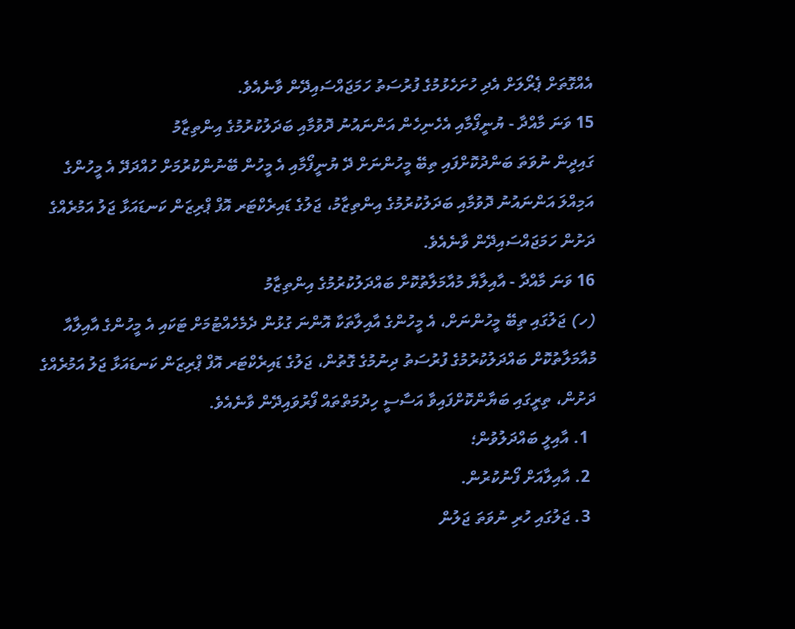އެއްގޮތަށް ޕެރޯލަށް އެދި ހުށަހެޅުމުގެ ފުރުސަތު ހަމަޖައްސައިދޭން ވާނެއެވެ.
15 ވަނަ މާއްދާ - ޔުނީފޯމާއި އެހެނިހެން އަންނައުނު ދޮވުމާއި ބަދަލުކުރުމުގެ އިންތިޒާމު
ގައިދީން ނުވަތަ ބަންދުކޮށްފައި ތިބޭ މީހުންނަށް ދޭ ޔުނީފޯމާއި އެ މީހުން ބޭނުންކުރުމަށް ހުއްދަދޭ އެ މީހުންގެ އަމިއްލަ އަންނައުނު ދޮވުމާއި ބަދަލުކުރުމުގެ އިންތިޒާމު، ޖަލުގެ ޑައިރެކްޓަރ އޮފް ޕްރިޒަން ކަނޑައަޅާ ޖަލު އަމުރެއްގެ ދަށުން ހަމަޖައްސައިދޭން ވާނެއެވެ.
16 ވަނަ މާއްދާ - އާއިލާޔާ މުއާމަލާތުކޮށް ބައްދަލުކުރުމުގެ އިންތިޒާމު
(ހ) ޖަލުގައި ތިބޭ މީހުންނަށް، އެ މީހުންގެ އާއިލާތަކާ އޮންނަ ގުޅުން ދެމެހެއްޓުމަށް ޓަކައި އެ މީހުންގެ އާއިލާއާ މުއާމަލާތުކޮށް ބައްދަލުކުރުމުގެ ފުރުސަތު ދިނުމުގެ ގޮތުން، ޖަލުގެ ޑައިރެކްޓަރ އޮފް ޕްރިޒަން ކަނޑައަޅާ ޖަލު އަމުރެއްގެ ދަށުން، ތިރީގައި ބަޔާންކޮށްފައިވާ އަސާސީ ހިދުމަތްތައް ފޯރުވައިދޭން ވާނެއެވެ.
  1. އާއިލީ ބައްދަލުވުން؛
  2. އާއިލާއަށް ފޯނުކުރުން.
  3. ޖަލުގައި ހުރި ނުވަތަ ޖަލުން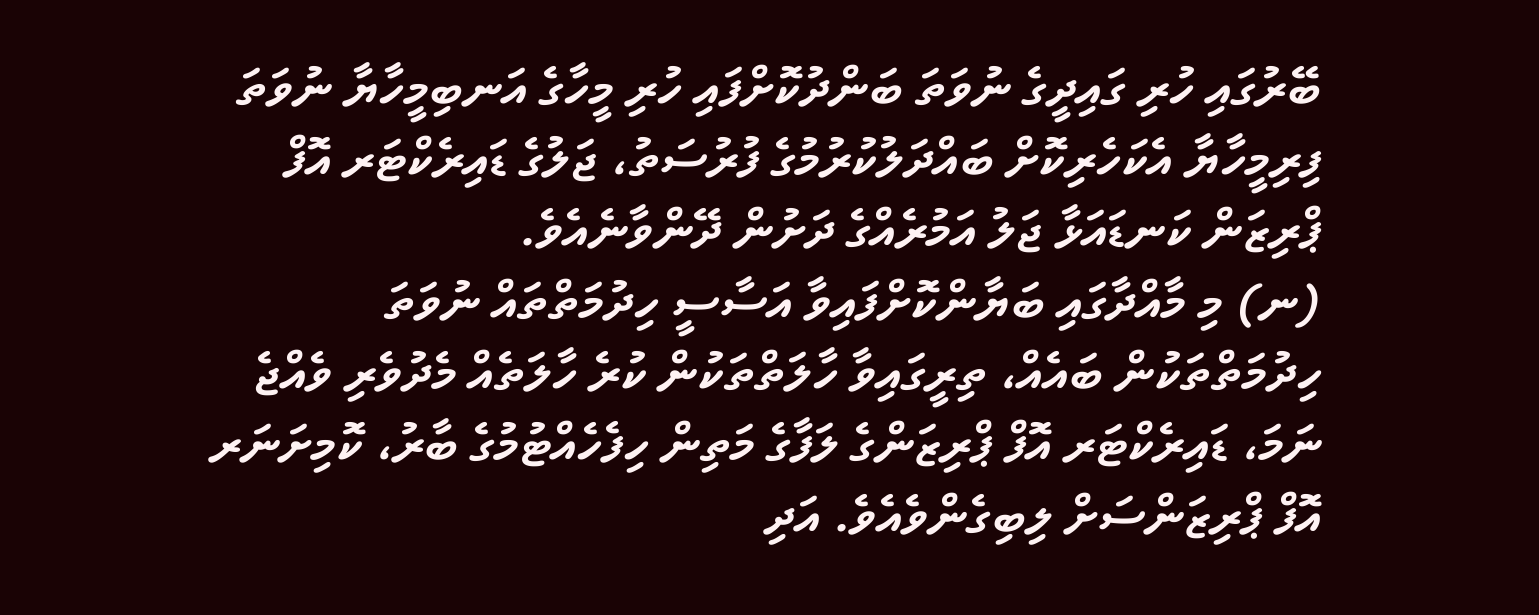ބޭރުގައި ހުރި ގައިދީގެ ނުވަތަ ބަންދުކޮށްފައި ހުރި މީހާގެ އަނބިމީހާޔާ ނުވަތަ ފިރިމީހާޔާ އެކަހެރިކޮށް ބައްދަލުކުރުމުގެ ފުރުސަތު، ޖަލުގެ ޑައިރެކްޓަރ އޮފް ޕްރިޒަން ކަނޑައަޅާ ޖަލު އަމުރެއްގެ ދަށުން ދޭންވާނެއެވެ.
(ނ) މި މާއްދާގައި ބަޔާންކޮށްފައިވާ އަސާސީ ހިދުމަތްތައް ނުވަތަ ހިދުމަތްތަކުން ބައެއް، ތިރީގައިވާ ހާލަތްތަކުން ކުރެ ހާލަތެއް މެދުވެރި ވެއްޖެ ނަމަ، ޑައިރެކްޓަރ އޮފް ޕްރިޒަންގެ ލަފާގެ މަތިން ހިފެހެއްޓުމުގެ ބާރު، ކޮމިށަނަރ އޮފް ޕްރިޒަންސަށް ލިބިގެންވެއެވެ. އަދި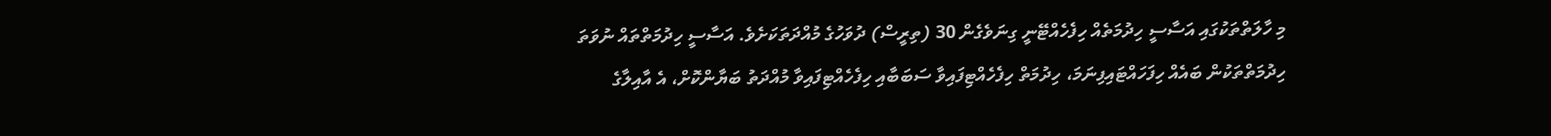މި ހާލަތްތަކުގައި އަސާސީ ހިދުމަތެއް ހިފެހެއްޓޭނީ ގިނަވެގެން 30 (ތިރީސް) ދުވަހުގެ މުއްދަތަކަށެވެ. އަސާސީ ހިދުމަތްތައް ނުވަތަ ހިދުމަތްތަކުން ބައެއް ހިފަހައްޓައިފިނަމަ، ހިދުމަތް ހިފެހެއްޓިފައިވާ ސަބަބާއި ހިފެހެއްޓިފައިވާ މުއްދަތު ބަޔާންކޮށް، އެ އާއިލާގެ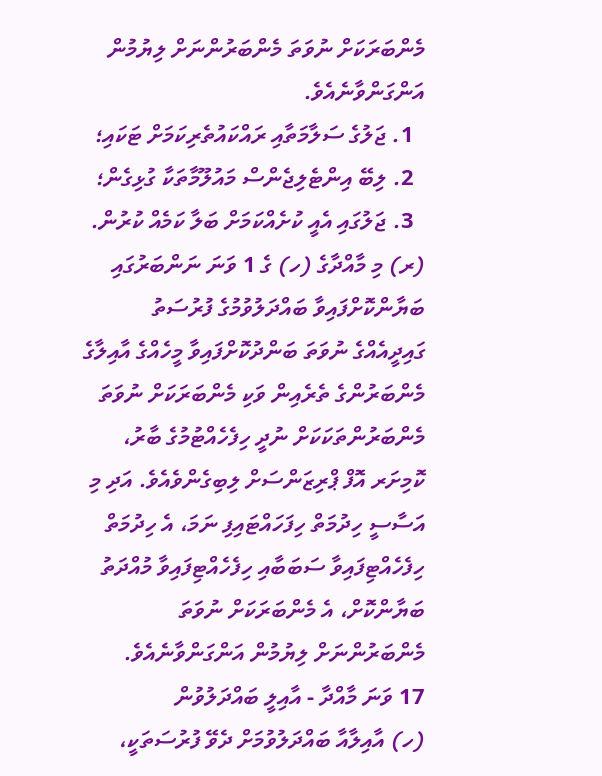މެންބަރަކަށް ނުވަތަ މެންބަރުންނަށް ލިޔުމުން އަންގަންވާނެއެވެ.
  1. ޖަލުގެ ސަލާމަތާއި ރައްކައުތެރިކަމަށް ޓަކައި؛
  2. ލިބޭ އިންޓެލިޖެންސް މައުލޫމާތަކާ ގުޅިގެން؛
  3. ޖަލުގައި އެއީ ކުށެއްކަމަށް ބަލާ ކަމެއް ކުރުން.
(ރ) މި މާއްދާގެ (ހ) ގެ 1 ވަނަ ނަންބަރުގައި ބަޔާންކޮށްފައިވާ ބައްދަލުވުމުގެ ފުރުސަތު ގައިދީއެއްގެ ނުވަތަ ބަންދުކޮށްފައިވާ މީހެއްގެ އާއިލާގެ މެންބަރުންގެ ތެރެއިން ވަކި މެންބަރަކަށް ނުވަތަ މެންބަރުންތަކަކަށް ނުދީ ހިފެހެއްޓުމުގެ ބާރު، ކޮމިށަރ އޮފް ޕްރިޒަންސަށް ލިބިގެންވެއެވެ. އަދި މި އަސާސީ ހިދުމަތް ހިފަހައްޓައިފި ނަމަ، އެ ހިދުމަތް ހިފެހެއްޓިފައިވާ ސަބަބާއި ހިފެހެއްޓިފައިވާ މުއްދަތު ބަޔާންކޮށް، އެ މެންބަރަކަށް ނުވަތަ މެންބަރުންނަށް ލިޔުމުން އަންގަންވާނެއެވެ.
17 ވަނަ މާއްދާ - އާއިލީ ބައްދަލުވުން
(ހ) އާއިލާއާ ބައްދަލުވުމަށް ދެވޭ ފުރުސަތަކީ،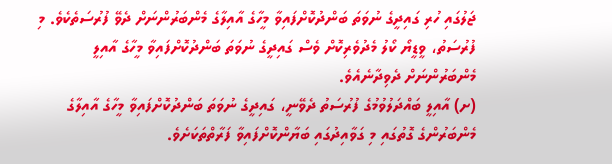ޖަލުގައި ހުރި ގައިދީގެ ނުވަތަ ބަންދުކޮށްފައިވާ މީހާގެ އާއިލާގެ މެންބަރުންނަށް ދެވޭ ފުރުސަތެކެވެ. މި ފުރުސަތު، ވީޑީޔޯ ކޯލު މެދުވެރިކޮށް ވެސް ގައިދީގެ ނުވަތަ ބަންދުކޮށްފައިވާ މީހާގެ އާއިލީ މެންބަރުންނަށް ދެވިދާނެއެވެ.
(ށ) އާއިލީ ބައްދަލުވުމުގެ ފުރުސަތު ދެވޭނީ، ގައިދީގެ ނުވަތަ ބަންދުކޮށްފައިވާ މީހާގެ އާއިލާގެ މެންބަރުންގެ ގޮތުގައި މި ގަވާއިދުގައި ބަޔާންކޮށްފައިވާ ފަރާތްތަކަށެވެ.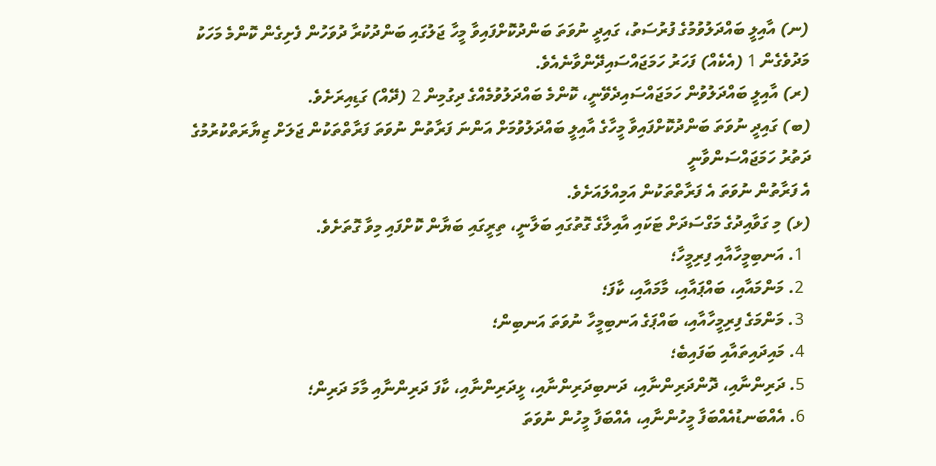(ނ) އާއިލީ ބައްދަލުވުމުގެ ފުރުސަތު، ގައިދީ ނުވަތަ ބަންދުކޮށްފައިވާ މީހާ ޖަލުގައި ބަންދުކުރާ ދުވަހުން ފެށިގެން ކޮންމެ މަހަކު މަދުވެގެން 1 (އެކެއް) ފަހަރު ހަމަޖައްސައިދޭންވާނެއެވެ.
(ރ) އާއިލީ ބައްދަލުވުން ހަމަޖައްސައިދެވޭނީ، ކޮންމެ ބައްދަލުވުމެއްގެ ދިގުމިން 2 (ދޭއް) ގަޑިއިރަށެވެ.
(ބ) ގައިދީ ނުވަތަ ބަންދުކޮށްފައިވާ މީހާގެ އާއިލީ ބައްދަލުވުމަށް އަންނަ ފަރާތުން ނުވަތަ ފަރާތްތަކުން ޖަލަށް ޒިޔާރަތްކުރުމުގެ ދަތުރު ހަމަޖައްސަންވާނީ
އެ ފަރާތުން ނުވަތަ އެ ފަރާތްތަކުން އަމިއްލައަށެވެ.
(ޅ) މި ގަވާއިދުގެ މަގްސަދަށް ޓަކައި އާއިލާގެ ގޮތުގައި ބަލާނީ، ތިރީގައި ބަޔާން ކޮށްފައި މިވާ ގޮތަށެވެ.
  1. އަނބިމީހާއާއި ފިރިމީހާ؛
  2. މަންމައާއި، ބައްޕައާއި، މާމައާއި، ކާފަ؛
  3. މަންމަގެ ފިރިމީހާއާއި، ބައްޕަގެ އަނބިމީހާ ނުވަތަ އަނބިން؛
  4. މައިދައިތައާއި ބަފައިބެ؛
  5. ދަރިންނާއި، ދޮންދަރިންނާއި، ދަނބިދަރިންނާއި، ޅީދަރިންނާއި، ކާފަ ދަރިންނާއި މާމަ ދަރިން؛
  6. އެއްބަނޑުއެއްބަފާ މީހުންނާއި، އެއްބަފާ މީހުން ނުވަތަ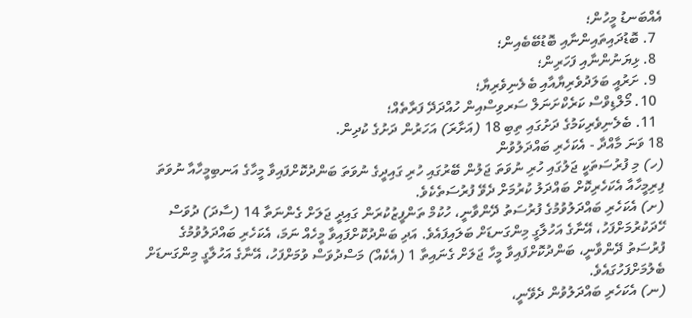އެއްބަނޑު މީހުން؛
  7. ބޮޑުދައިތައިންނާއި ބޮޑުބޭބެއިން؛
  8. ޅިޔަނުންނާއި ފަހަރިން؛
  9. ށަރުއީ ބަލަދުވެރިޔާއާއި ބެލެނިވެރިޔާ؛
  10. މޯލްޑިވްސް ކަރެކްށަނަލް ސަރވިސްއިން ހުއްދަދޭ ފަރާތެއް؛
  11. ބެލެނިވެރިކަމުގެ ދަށުގައި ތިބި 18 (އަށާރަ) އަހަރުން ދަށުގެ ކުދިން.
18 ވަނަ މާއްދާ - އެކަހެރި ބައްދަލުވުން
(ހ) މި ފުރުސަތަކީ ޖަލުގައި ހުރި ނުވަތަ ޖަލުން ބޭރުގައި ހުރި ގައިދީގެ ނުވަތަ ބަންދުކޮށްފައިވާ މީހާގެ އަނބިމީހާއާ ނުވަތަ ފިރިމީހާއާ އެކަހެރިކޮށް ބައްދަލު ކުރުމަށް ދެވޭ ފުރުސަތެކެވެ.
(ށ) އެކަހެރި ބައްދަލުވުމުގެ ފުރުސަތު ދޭންވާނީ، ހުކުމް ތަންފީޒުކުރަން ގައިދީ ޖަލަށް ގެންނަތާ 14 (ސާދަ) ދުވަސް ހޭދަކުރުމަށްފަހު، އޭނާގެ އަހުލާގީ މިންގަނޑަށް ބަލައިފައެވެ. އަދި ބަންދުކޮށްފައިވާ މީހެއް ނަމަ، އެކަހެރި ބައްދަލުވުމުގެ ފުރުސަތު ދޭންވާނީ، ބަންދުކޮށްފައިވާ މީހާ ޖަލަށް ގެނައިތާ 1 (އެކެއް) މަސްދުވަސް ވުމަށްފަހު، އޭނާގެ އަހުލާގީ މިންގަނޑަށް ބެލުމަށްފަހުގައެވެ.
(ނ) އެކަހެރި ބައްދަލުވުން ދެވޭނީ،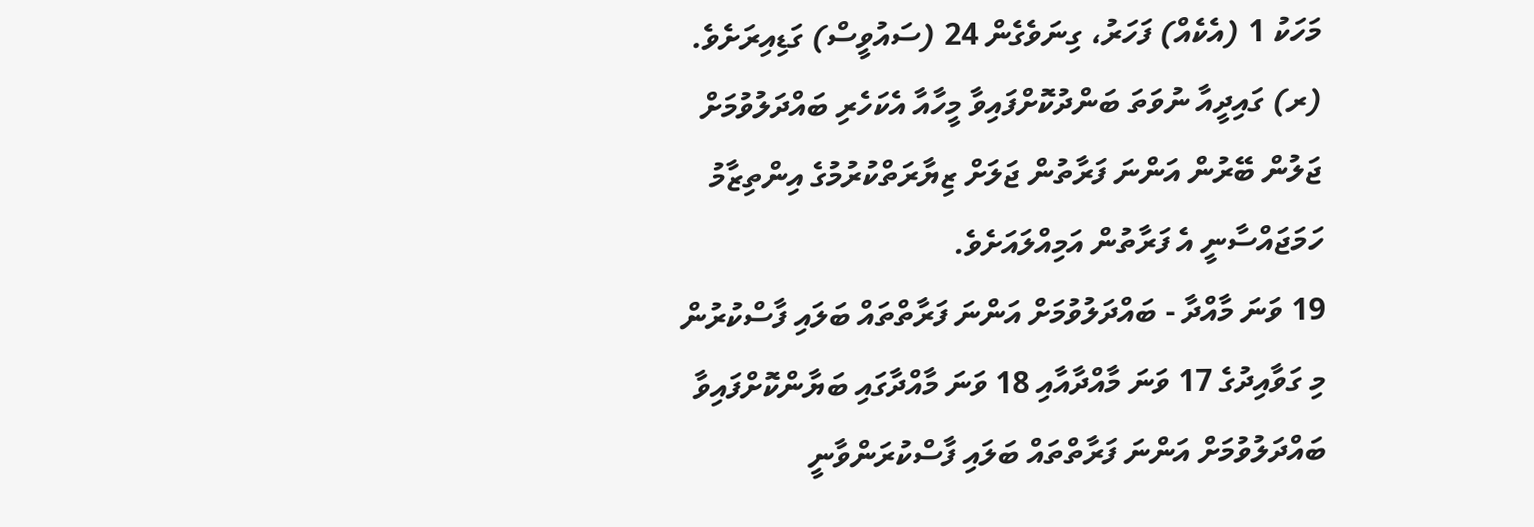މަހަކު 1 (އެކެއް) ފަހަރު، ގިނަވެގެން 24 (ސައުވީސް) ގަޑިއިރަށެވެ.
(ރ) ގައިދީއާ ނުވަތަ ބަންދުކޮށްފައިވާ މީހާއާ އެކަހެރި ބައްދަލުވުމަށް ޖަލުން ބޭރުން އަންނަ ފަރާތުން ޖަލަށް ޒިޔާރަތްކުރުމުގެ އިންތިޒާމު ހަމަޖައްސާނީ އެ ފަރާތުން އަމިއްލައަށެވެ.
19 ވަނަ މާއްދާ - ބައްދަލުވުމަށް އަންނަ ފަރާތްތައް ބަލައި ފާސްކުރުން
މި ގަވާއިދުގެ 17 ވަނަ މާއްދާއާއި 18 ވަނަ މާއްދާގައި ބަޔާންކޮށްފައިވާ ބައްދަލުވުމަށް އަންނަ ފަރާތްތައް ބަލައި ފާސްކުރަންވާނީ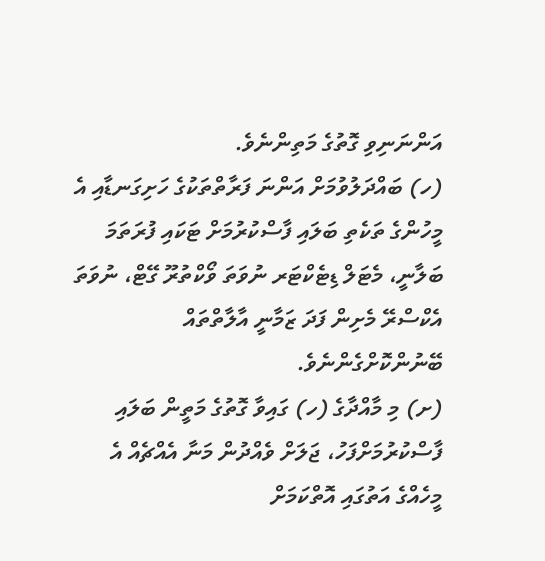އަންނަނިވި ގޮތުގެ މަތިންނެވެ.
(ހ) ބައްދަލުވުމަށް އަންނަ ފަރާތްތަކުގެ ހަށިގަނޑާއި އެ މީހުންގެ ތަކެތި ބަލައި ފާސްކުރުމަށް ޓަކައި ފުރަތަމަ ބަލާނީ، މެޓަލް ޑިޓެކްޓަރ ނުވަތަ ވޯކްތުރޫ ގޭޓް، ނުވަތަ އެކްސްރޭ މެށިން ފަދަ ޒަމާނީ އާލާތްތައް ބޭނުންކޮށްގެންނެވެ.
(ށ) މި މާއްދާގެ (ހ) ގައިވާ ގޮތުގެ މަތީން ބަލައި ފާސްކުރުމަށްފަހު، ޖަލަށް ވެއްދުން މަނާ އެއްޗެއް އެ މީހެއްގެ އަތުގައި އޮތްކަމަށް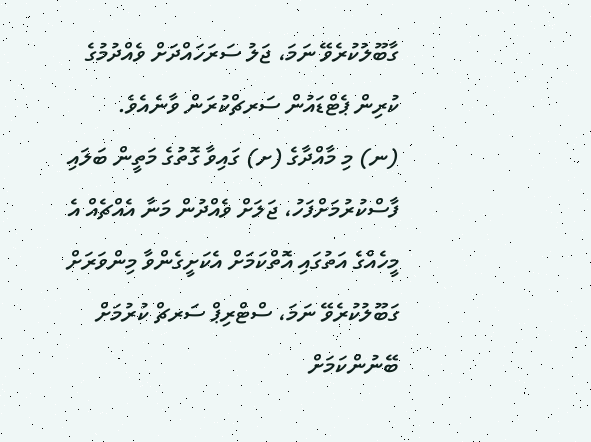ގާބޫލުކުރެވޭ ނަމަ، ޖަލު ސަރަހައްދަށް ވެއްދުމުގެ ކުރިން ޕެޓްޑައުން ސަރޗްކުރަން ވާނެއެވެ.
(ނ) މި މާއްދާގެ (ށ) ގައިވާ ގޮތުގެ މަތީން ބަލައި ފާސްކުރުމަށްފަހު، ޖަލަށް ވެއްދުން މަނާ އެއްޗެއް އެ މީހެއްގެ އަތުގައި އޮތްކަމަށް އެކަށީގެންވާ މިންވަރަށް ގަބޫލުކުރެވޭ ނަމަ، ސްޓްރިޕް ސަރޗް ކުރުމަށް ބޭނުންކަމަށް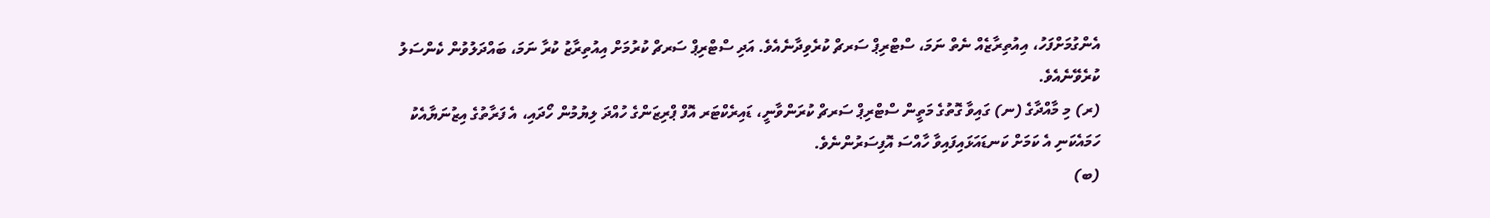އެންގުމަށްފަހު، އިއުތިރާޒެއް ނެތް ނަމަ، ސްޓްރިޕް ސަރޗް ކުރެވިދާނެއެވެ. އަދި ސްޓްރިޕް ސަރޗް ކުރުމަށް އިއުތިރާޒު ކުރާ ނަމަ، ބައްދަލުވުން ކެންސަލު ކުރެވޭނެއެވެ.
(ރ) މި މާއްދާގެ (ނ) ގައިވާ ގޮތުގެ މަތީން ސްޓްރިޕް ސަރޗް ކުރަންވާނީ، ޑައިރެކްޓަރ އޮފް ޕްރިޒަންގެ ހުއްދަ ލިޔުމުން ހޯދައި، އެ ފަރާތުގެ އިޒުނަޔާއެކު ހަމައެކަނި އެ ކަމަށް ކަނޑައަޅައިފައިވާ ހާއްސަ އޮފިސަރުންނެވެ.
(ބ)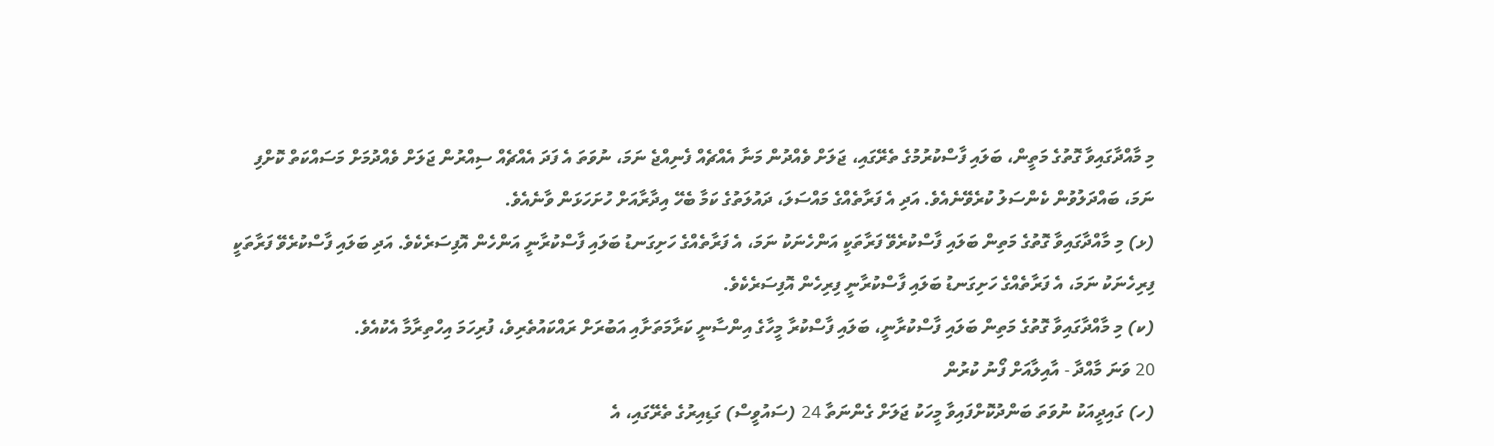މި މާއްދާގައިވާ ގޮތުގެ މަތީން، ބަލައި ފާސްކުރުމުގެ ތެރޭގައި، ޖަލަށް ވެއްދުން މަނާ އެއްޗެއް ފެނިއްޖެ ނަމަ، ނުވަތަ އެ ފަދަ އެއްޗެއް ސިއްރުން ޖަލަށް ވެއްދުމަށް މަސައްކަތް ކޮށްފި ނަމަ، ބައްދަލުވުން ކެންސަލު ކުރެވޭނެއެވެ. އަދި އެ ފަރާތެއްގެ މައްސަލަ، ދައުލަތުގެ ކަމާ ބެހޭ އިދާރާއަށް ހުށަހަޅަން ވާނެއެވެ.
(ޅ) މި މާއްދާގައިވާ ގޮތުގެ މަތިން ބަލައި ފާސްކުރެވޭ ފަރާތަކީ އަންހެނަކު ނަމަ، އެ ފަރާތެއްގެ ހަށިގަނޑު ބަލައި ފާސްކުރާނީ އަންހެން އޮފިސަރެކެވެ. އަދި ބަލައި ފާސްކުރެވޭ ފަރާތަކީ ފިރިހެނަކު ނަމަ، އެ ފަރާތެއްގެ ހަށިގަނޑު ބަލައި ފާސްކުރާނީ ފިރިހެން އޮފިސަރެކެވެ.
(ކ) މި މާއްދާގައިވާ ގޮތުގެ މަތިން ބަލައި ފާސްކުރާނީ، ބަލައި ފާސްކުރާ މީހާގެ އިންސާނީ ކަރާމަތަށާއި އަބުރަށް ރައްކައުތެރިވެ، ފުރިހަމަ އިހްތިރާމާ އެކުއެވެ.
20 ވަނަ މާއްދާ - އާއިލާއަށް ފޯނު ކުރުން
(ހ) ގައިދީއަކު ނުވަތަ ބަންދުކޮށްފައިވާ މީހަކު ޖަލަށް ގެންނަތާ 24 (ސައުވީސް) ގަޑިއިރުގެ ތެރޭގައި، އެ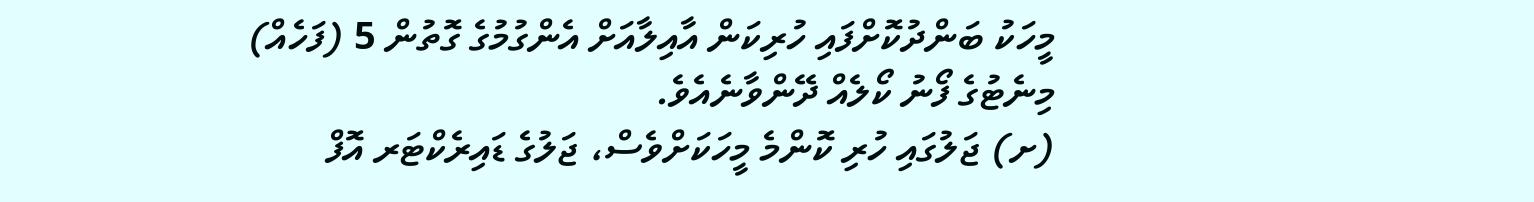މީހަކު ބަންދުކޮށްފައި ހުރިކަން އާއިލާއަށް އެންގުމުގެ ގޮތުން 5 (ފަހެއް) މިނެޓުގެ ފޯނު ކޯލެއް ދޭންވާނެއެވެ.
(ށ) ޖަލުގައި ހުރި ކޮންމެ މީހަކަށްވެސް، ޖަލުގެ ޑައިރެކްޓަރ އޮފް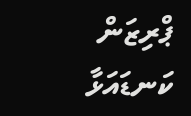ޕްރިޒަން ކަނޑައަޅާ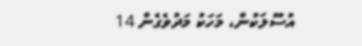އުސޫލަކުން، މަހަކު މަދުވެގެން 14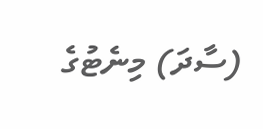(ސާދަ) މިނެޓުގެ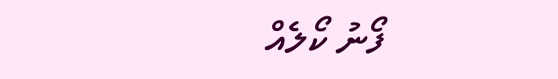ފޯނު ކޯލެއް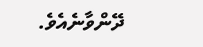ދޭންވާނެއެވެ.